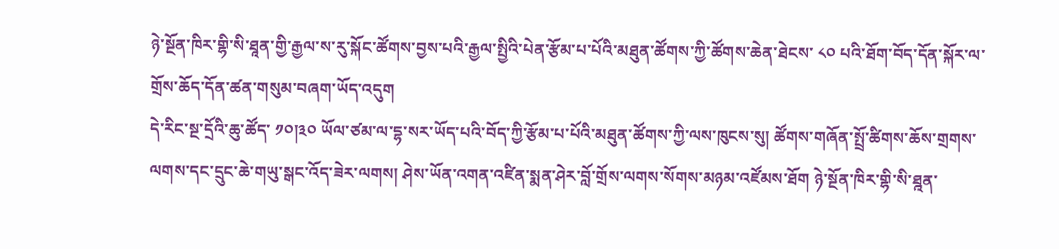ཉེ་སྔོན་ཁིར་གྷི་སི་ཐཱན་གྱི་རྒྱལ་ས་རུ་སྐོང་ཚོགས་བྱས་པའི་རྒྱལ་སྤྱིའི་པེན་རྩོམ་པ་པོའི་མཐུན་ཚོགས་ཀྱི་ཚོགས་ཆེན་ཐེངས་ ༨༠ པའི་ཐོག་བོད་དོན་སྐོར་ལ་གྲོས་ཆོད་དོན་ཚན་གསུམ་བཞག་ཡོད་འདུག
དེ་རིང་སྔ་དྲོའི་ཆུ་ཚོད་ ༡༠།༣༠ ཡོལ་ཙམ་ལ་དྷ་སར་ཡོད་པའི་བོད་ཀྱི་རྩོམ་པ་པོའི་མཐུན་ཚོགས་ཀྱི་ལས་ཁུངས་སུ། ཚོགས་གཞོན་སྤྲོ་ཚིགས་ཆོས་གྲགས་ལགས་དང་དྲུང་ཆེ་གཡུ་སྒང་འོད་ཟེར་ལགས། ཤེས་ཡོན་འགན་འཛིན་སྨན་ཤེར་བློ་གྲོས་ལགས་སོགས་མཉམ་འཛོམས་ཐོག ཉེ་སྔོན་ཁིར་གྷི་སི་ཐྰན་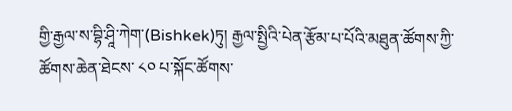གྱི་རྒྱལ་ས་བྷི་ཤཱི་ཀེག་(Bishkek)ཏུ། རྒྱལ་སྤྱིའི་པེན་རྩོམ་པ་པོའི་མཐུན་ཚོགས་ཀྱི་ཚོགས་ཆེན་ཐེངས་ ༨༠ པ་སྐོང་ཚོགས་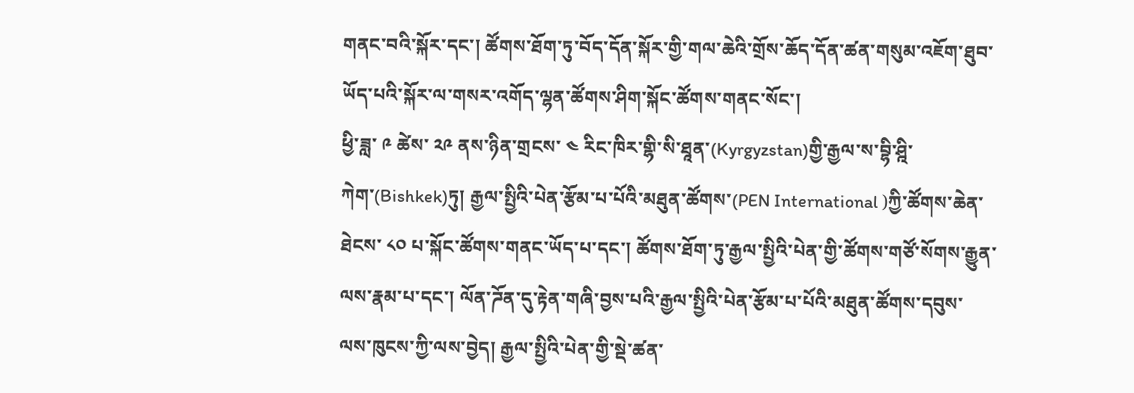གནང་བའི་སྐོར་དང་། ཚོགས་ཐོག་ཏུ་བོད་དོན་སྐོར་གྱི་གལ་ཆེའི་གྲོས་ཆོད་དོན་ཚན་གསུམ་འཇོག་ཐུབ་ཡོད་པའི་སྐོར་ལ་གསར་འགོད་ལྷན་ཚོགས་ཤིག་སྐོང་ཚོགས་གནང་སོང་།
ཕྱི་ཟླ་ ༩ ཚེས་ ༢༩ ནས་ཉིན་གྲངས་ ༤ རིང་ཁིར་གྷི་སི་ཐཱན་(Kyrgyzstan)གྱི་རྒྱལ་ས་བྷི་ཤྰི་ཀེག་(Bishkek)ཏུ། རྒྱལ་སྤྱིའི་པེན་རྩོམ་པ་པོའི་མཐུན་ཚོགས་(PEN International )ཀྱི་ཚོགས་ཆེན་ཐེངས་ ༨༠ པ་སྐོང་ཚོགས་གནང་ཡོད་པ་དང་། ཚོགས་ཐོག་ཏུ་རྒྱལ་སྤྱིའི་པེན་གྱི་ཚོགས་གཙོ་སོགས་རྒྱུན་ལས་རྣམ་པ་དང་། ལོན་ཌོན་དུ་རྟེན་གཞི་བྱས་པའི་རྒྱལ་སྤྱིའི་པེན་རྩོམ་པ་པོའི་མཐུན་ཚོགས་དབུས་ལས་ཁུངས་ཀྱི་ལས་བྱེད། རྒྱལ་སྤྱིའི་པེན་གྱི་སྡེ་ཚན་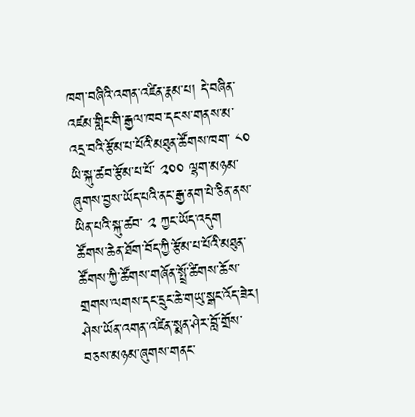ཁག་བཞིའི་འགན་འཛིན་རྣམ་པ། དེ་བཞིན་འཛམ་གླིང་གི་རྒྱལ་ཁབ་དང་ས་གནས་མ་འདྲ་བའི་རྩོམ་པ་པོའི་མཐུན་ཚོགས་ཁག་ ༨༠ ཡི་སྐུ་ཚབ་རྩོམ་པ་པོ་ ༢༠༠ ལྷག་མཉམ་ཞུགས་བྱས་ཡོད་པའི་ནང་རྒྱ་ནག་པེ་ཅིན་ནས་ཡིན་པའི་སྐུ་ཚབ་ ༢ ཀྱང་ཡོད་འདུག
ཚོགས་ཆེན་ཐོག་བོད་ཀྱི་རྩོམ་པ་པོའི་མཐུན་ཚོགས་ཀྱི་ཚོགས་གཞོན་སྤྲོ་ཚིགས་ཆོས་གྲགས་ལགས་དང་དྲུང་ཆེ་གཡུ་སྒང་འོད་ཟེར། ཤེས་ཡོན་འགན་འཛིན་སྨན་ཤེར་བློ་གྲོས་བཅས་མཉམ་ཞུགས་གནང་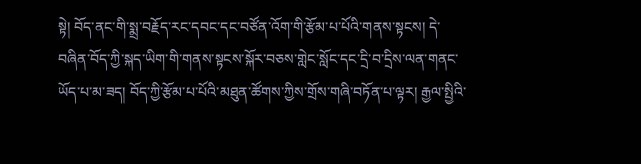སྟེ། བོད་ནང་གི་སྨྲ་བརྗོད་རང་དབང་དང་བཙོན་འོག་གི་རྩོམ་པ་པོའི་གནས་སྟངས། དེ་བཞིན་བོད་ཀྱི་སྐད་ཡིག་གི་གནས་སྟངས་སྐོར་བཅས་གླེང་སློང་དང་དྲི་བ་དྲིས་ལན་གནང་ཡོད་པ་མ་ཟད། བོད་ཀྱི་རྩོམ་པ་པོའི་མཐུན་ཚོགས་ཀྱིས་གྲོས་གཞི་བཏོན་པ་ལྟར། རྒྱལ་སྤྱིའི་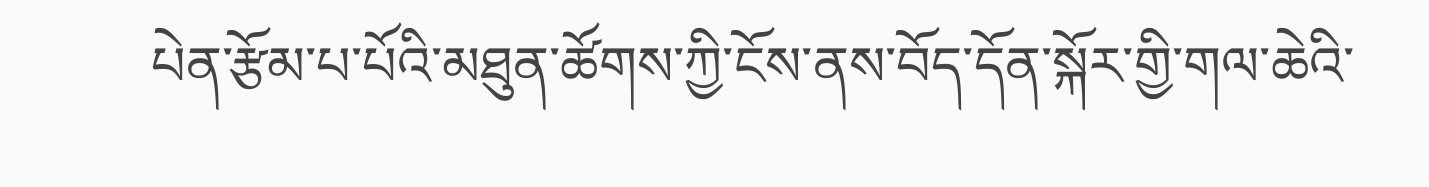པེན་རྩོམ་པ་པོའི་མཐུན་ཚོགས་ཀྱི་ངོས་ནས་བོད་དོན་སྐོར་གྱི་གལ་ཆེའི་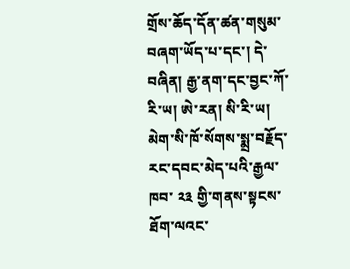གྲོས་ཆོད་དོན་ཚན་གསུམ་བཞག་ཡོད་པ་དང་། དེ་བཞིན། རྒྱ་ནག་དང་བྱང་ཀོ་རི་ཡ། ཨེ་རན། སི་རི་ཡ། མེག་སི་ཁོ་སོགས་སྨྲ་བརྗོད་རང་དབང་མེད་པའི་རྒྱལ་ཁབ་ ༢༣ གྱི་གནས་སྟངས་ཐོག་ལའང་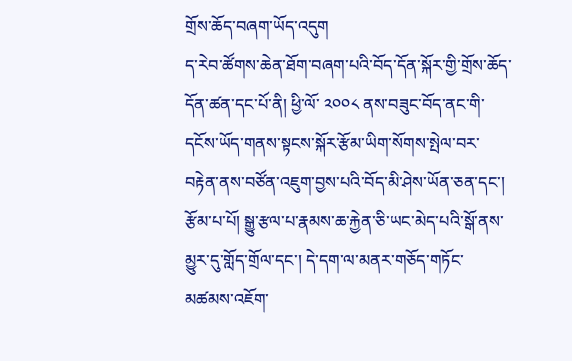གྲོས་ཆོད་བཞག་ཡོད་འདུག
ད་རེབ་ཚོགས་ཆེན་ཐོག་བཞག་པའི་བོད་དོན་སྐོར་གྱི་གྲོས་ཆོད་དོན་ཚན་དང་པོ་ནི། ཕྱི་ལོ་ ༢༠༠༨ ནས་བཟུང་བོད་ནང་གི་དངོས་ཡོད་གནས་སྟངས་སྐོར་རྩོམ་ཡིག་སོགས་སྤེལ་བར་བརྟེན་ནས་བཙོན་འཇུག་བྱས་པའི་བོད་མི་ཤེས་ཡོན་ཅན་དང་། རྩོམ་པ་པོ། སྒྱུ་རྩལ་པ་རྣམས་ཆ་རྐྱེན་ཅི་ཡང་མེད་པའི་སྒོ་ནས་མྱུར་དུ་གློད་གྲོལ་དང་། དེ་དག་ལ་མནར་གཅོད་གཏོང་མཚམས་འཇོག་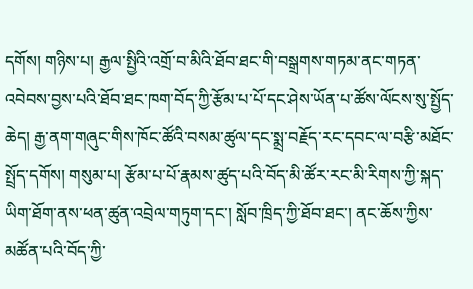དགོས། གཉིས་པ། རྒྱལ་སྤྱིའི་འགྲོ་བ་མིའི་ཐོབ་ཐང་གི་བསྒྲགས་གཏམ་ནང་གཏན་འབེབས་བྱས་པའི་ཐོབ་ཐང་ཁག་བོད་ཀྱི་རྩོམ་པ་པོ་དང་ཤེས་ཡོན་པ་ཚོས་ལོངས་སུ་སྤྱོད་ཆེད། རྒྱ་ནག་གཞུང་གིས་ཁོང་ཚོའི་བསམ་ཚུལ་དང་སྨྲ་བརྗོད་རང་དབང་ལ་བརྩི་མཐོང་སྤྲོད་དགོས། གསུམ་པ། རྩོམ་པ་པོ་རྣམས་ཚུད་པའི་བོད་མི་ཚོར་རང་མི་རིགས་ཀྱི་སྐད་ཡིག་ཐོག་ནས་ཕན་ཚུན་འབྲེལ་གཏུག་དང་། སློབ་ཁྲིད་ཀྱི་ཐོབ་ཐང་། ནང་ཆོས་ཀྱིས་མཚོན་པའི་བོད་ཀྱི་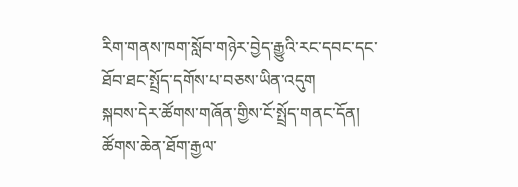རིག་གནས་ཁག་སློབ་གཉེར་བྱེད་རྒྱུའི་རང་དབང་དང་ཐོབ་ཐང་སྤྲོད་དགོས་པ་བཅས་ཡིན་འདུག
སྐབས་དེར་ཚོགས་གཞོན་གྱིས་ངོ་སྤྲོད་གནང་དོན། ཚོགས་ཆེན་ཐོག་རྒྱལ་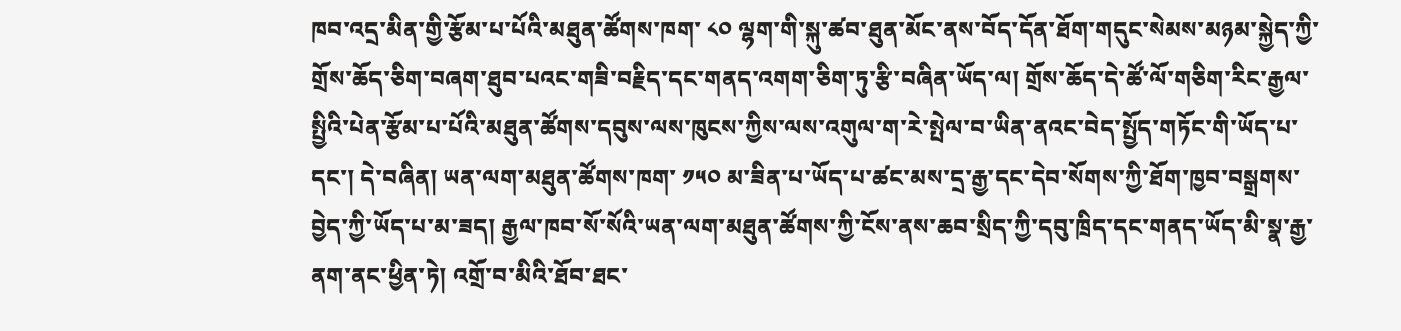ཁབ་འདྲ་མིན་གྱི་རྩོམ་པ་པོའི་མཐུན་ཚོགས་ཁག་ ༨༠ ལྷག་གི་སྐུ་ཚབ་ཐུན་མོང་ནས་བོད་དོན་ཐོག་གདུང་སེམས་མཉམ་སྐྱེད་ཀྱི་གྲོས་ཆོད་ཅིག་བཞག་ཐུབ་པའང་གཟི་བརྗིད་དང་གནད་འགག་ཅིག་ཏུ་རྩི་བཞིན་ཡོད་ལ། གྲོས་ཆོད་དེ་ཚོ་ལོ་གཅིག་རིང་རྒྱལ་སྤྱིའི་པེན་རྩོམ་པ་པོའི་མཐུན་ཚོགས་དབུས་ལས་ཁུངས་ཀྱིས་ལས་འགུལ་ག་རེ་སྤེལ་བ་ཡིན་ནའང་བེད་སྤྱོད་གཏོང་གི་ཡོད་པ་དང་། དེ་བཞིན། ཡན་ལག་མཐུན་ཚོགས་ཁག་ ༡༥༠ མ་ཟིན་པ་ཡོད་པ་ཚང་མས་དྲ་རྒྱ་དང་དེབ་སོགས་ཀྱི་ཐོག་ཁྱབ་བསྒྲགས་བྱེད་ཀྱི་ཡོད་པ་མ་ཟད། རྒྱལ་ཁབ་སོ་སོའི་ཡན་ལག་མཐུན་ཚོགས་ཀྱི་ངོས་ནས་ཆབ་སྲིད་ཀྱི་དབུ་ཁྲིད་དང་གནད་ཡོད་མི་སྣ་རྒྱ་ནག་ནང་ཕྱིན་ཏེ། འགྲོ་བ་མིའི་ཐོབ་ཐང་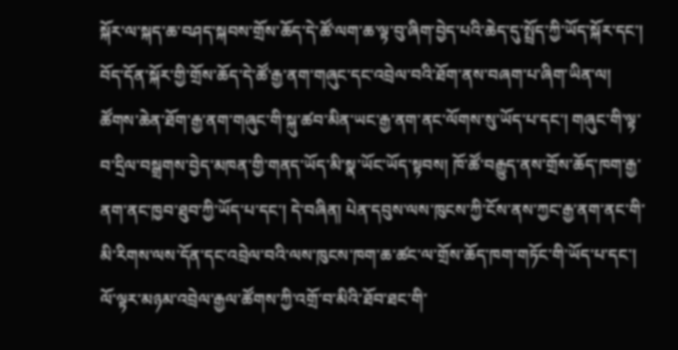སྐོར་ལ་སྐད་ཆ་བཤད་སྐབས་གྲོས་ཆོད་དེ་ཚོ་ལག་ཆ་ལྟ་བུ་ཞིག་བྱེད་པའི་ཆེད་དུ་སྤྲོད་ཀྱི་ཡོད་སྐོར་དང་། བོད་དོན་སྐོར་གྱི་གྲོས་ཆོད་དེ་ཚོ་རྒྱ་ནག་གཞུང་དང་འབྲེལ་བའི་ཐོག་ནས་བཞག་པ་ཞིག་ཡིན་ལ། ཚོགས་ཆེན་ཐོག་རྒྱ་ནག་གཞུང་གི་སྐུ་ཚབ་མིན་ཡང་རྒྱ་ནག་ནང་ལོགས་སུ་ཡོད་པ་དང་། གཞུང་གི་ལྟ་བ་དྲིལ་བསྒྲགས་བྱེད་མཁན་གྱི་གནད་ཡོད་མི་སྣ་ཡོང་ཡོད་སྟབས། ཁོ་ཚོ་བརྒྱུད་ནས་གྲོས་ཆོད་ཁག་རྒྱ་ནག་ནང་ཁྱབ་ཐུབ་ཀྱི་ཡོད་པ་དང་། དེ་བཞིན། པེན་དབུས་ལས་ཁུངས་ཀྱི་ངོས་ནས་ཀྱང་རྒྱ་ནག་ནང་གི་མི་རིགས་ལས་དོན་དང་འབྲེལ་བའི་ལས་ཁུངས་ཁག་ཆ་ཚང་ལ་གྲོས་ཆོད་ཁག་གཏོང་གི་ཡོད་པ་དང་། ལོ་ལྟར་མཉམ་འབྲེལ་རྒྱལ་ཚོགས་ཀྱི་འགྲོ་བ་མིའི་ཐོབ་ཐང་གི་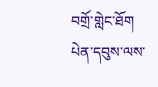བགྲོ་གླེང་ཐོག པེན་དབུས་ལས་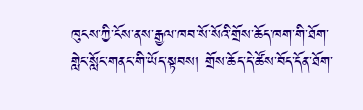ཁུངས་ཀྱི་ངོས་ནས་རྒྱལ་ཁབ་སོ་སོའི་གྲོས་ཆོད་ཁག་གི་ཐོག་གླེང་སློང་གནང་གི་ཡོད་སྟབས། གྲོས་ཆོད་དེ་ཚོས་བོད་དོན་ཐོག་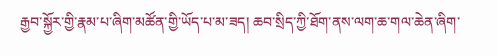རྒྱབ་སྐྱོར་གྱི་རྣམ་པ་ཞིག་མཚོན་གྱི་ཡོད་པ་མ་ཟད། ཆབ་སྲིད་ཀྱི་ཐོག་ནས་ལག་ཆ་གལ་ཆེན་ཞིག་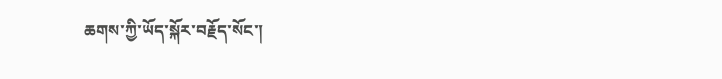ཆགས་ཀྱི་ཡོད་སྐོར་བརྗོད་སོང་།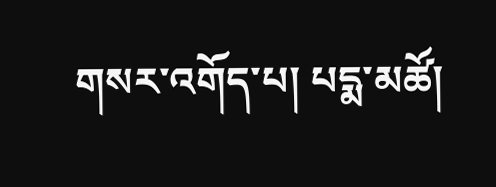གསར་འགོད་པ། པདྨ་མཚོ།